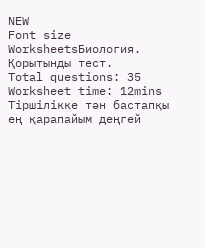NEW
Font size
WorksheetsБиология. Қорытынды тест.
Total questions: 35
Worksheet time: 12mins
Тіршілікке тән бастапқы ең қарапайым деңгей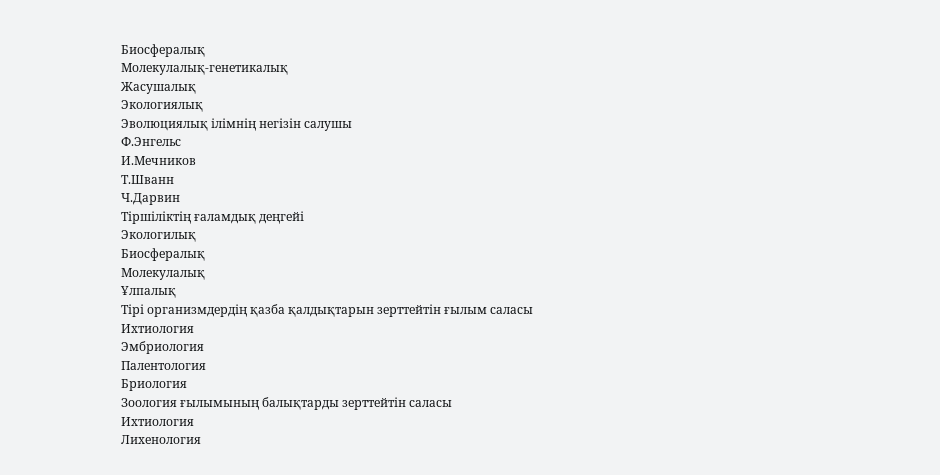Биосфералық
Молекулалық-генетикалық
Жасушалық
Экологиялық
Эволюциялық ілімнің негізін салушы
Ф.Энгельс
И.Мечников
Т.Шванн
Ч.Дарвин
Тіршіліктің ғаламдық деңгейі
Экологилық
Биосфералық
Молекулалық
Ұлпалық
Тірі организмдердің қазба қалдықтарын зерттейтін ғылым саласы
Ихтиология
Эмбриология
Палентология
Бриология
Зоология ғылымының балықтарды зерттейтін саласы
Ихтиология
Лихенология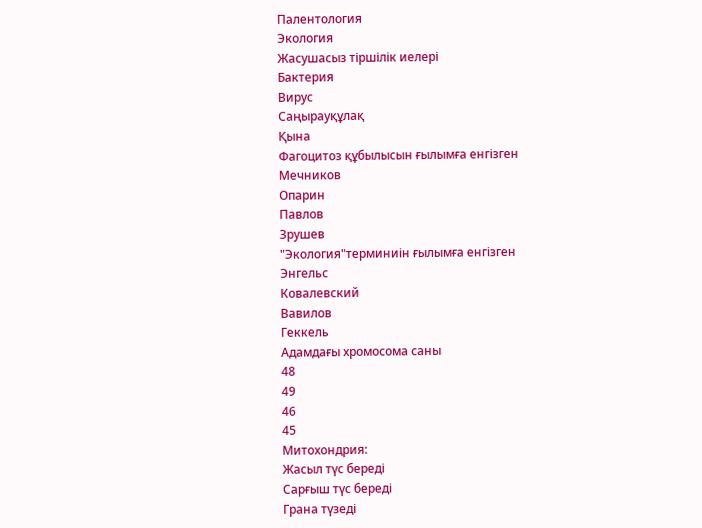Палентология
Экология
Жасушасыз тіршілік иелері
Бактерия
Вирус
Саңырауқұлақ
Қына
Фагоцитоз құбылысын ғылымға енгізген
Мечников
Опарин
Павлов
Зрушев
"Экология"терминиін ғылымға енгізген
Энгельс
Ковалевский
Вавилов
Геккель
Адамдағы хромосома саны
48
49
46
45
Митохондрия:
Жасыл түс береді
Сарғыш түс береді
Грана түзеді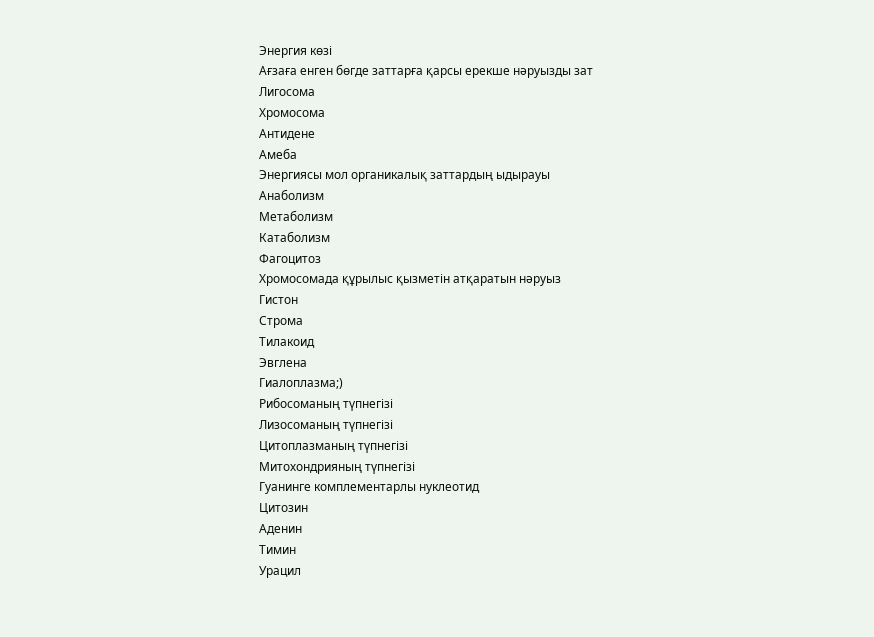Энергия көзі
Ағзаға енген бөгде заттарға қарсы ерекше нәруызды зат
Лигосома
Хромосома
Антидене
Амеба
Энергиясы мол органикалық заттардың ыдырауы
Анаболизм
Метаболизм
Катаболизм
Фагоцитоз
Хромосомада құрылыс қызметін атқаратын нәруыз
Гистон
Строма
Тилакоид
Эвглена
Гиалоплазма;)
Рибосоманың түпнегізі
Лизосоманың түпнегізі
Цитоплазманың түпнегізі
Митохондрияның түпнегізі
Гуанинге комплементарлы нуклеотид
Цитозин
Аденин
Тимин
Урацил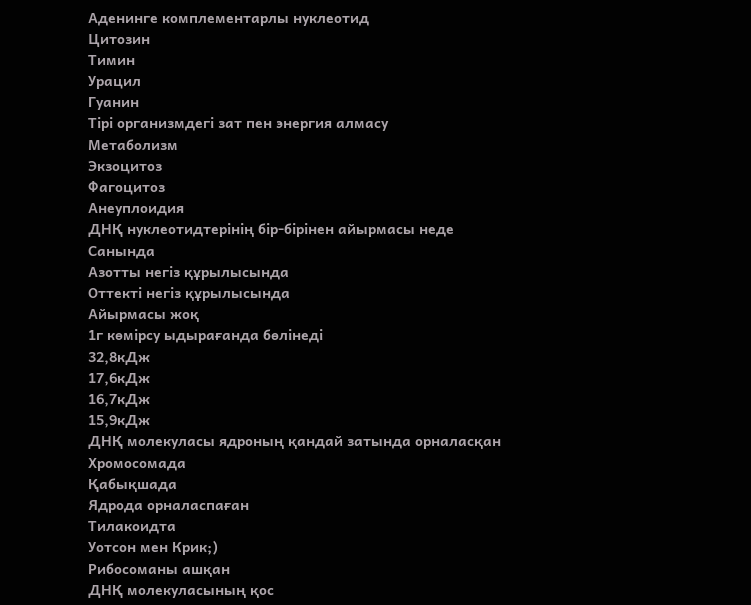Аденинге комплементарлы нуклеотид
Цитозин
Тимин
Урацил
Гуанин
Тірі организмдегі зат пен энергия алмасу
Метаболизм
Экзоцитоз
Фагоцитоз
Анеуплоидия
ДНҚ нуклеотидтерінің бір-бірінен айырмасы неде
Санында
Азотты негіз құрылысында
Оттекті негіз құрылысында
Айырмасы жоқ
1г көмірсу ыдырағанда бөлінеді
32,8кДж
17,6кДж
16,7кДж
15,9кДж
ДНҚ молекуласы ядроның қандай затында орналасқан
Хромосомада
Қабықшада
Ядрода орналаспаған
Тилакоидта
Уотсон мен Крик;)
Рибосоманы ашқан
ДНҚ молекуласының қос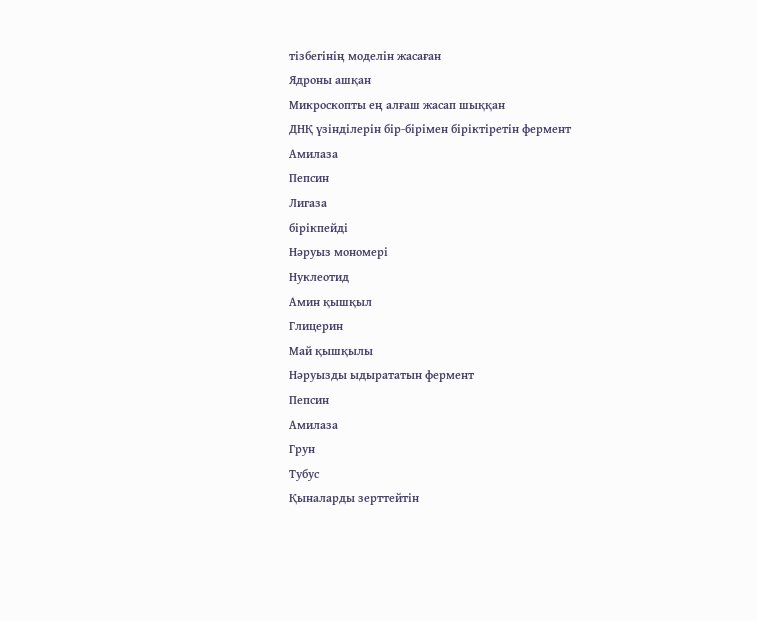тізбегінің моделін жасаған
Ядроны ашқан
Микроскопты ең алғаш жасап шыққан
ДНҚ үзінділерін бір-бірімен біріктіретін фермент
Амилаза
Пепсин
Лигаза
бірікпейді
Нәруыз мономері
Нуклеотид
Амин қышқыл
Глицерин
Май қышқылы
Нәруызды ыдырататын фермент
Пепсин
Амилаза
Грун
Тубус
Қыналарды зерттейтін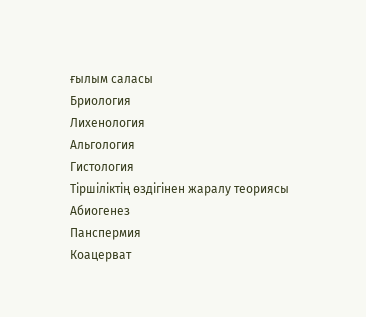ғылым саласы
Бриология
Лихенология
Альгология
Гистология
Тіршіліктің өздігінен жаралу теориясы
Абиогенез
Панспермия
Коацерват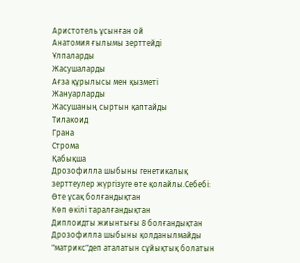Аристотель ұсынған ой
Анатомия ғылымы зерттейді
Ұлпаларды
Жасушаларды
Ағза құрылысы мен қызметі
Жануарларды
Жасушаның сыртын қаптайды
Тилакоид
Грана
Строма
Қабықша
Дрозофилла шыбыны генетикалық зерттеулер жүргізуге өте қолайлы.Себебі:
Өте ұсақ болғандықтан
Көп өкілі таралғандықтан
Диплоидты жиынтығы 8 болғандықтан
Дрозофилла шыбыны қолданылмайды
"матрикс"деп аталатын сұйықтық болатын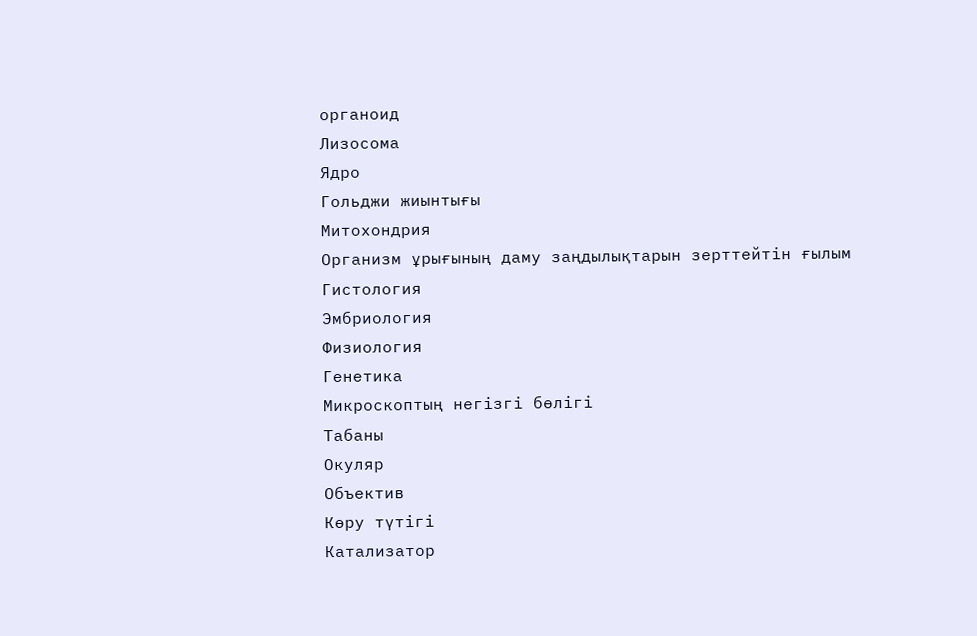органоид
Лизосома
Ядро
Гольджи жиынтығы
Митохондрия
Организм ұрығының даму заңдылықтарын зерттейтін ғылым
Гистология
Эмбриология
Физиология
Генетика
Микроскоптың негізгі бөлігі
Табаны
Окуляр
Объектив
Көру түтігі
Катализатор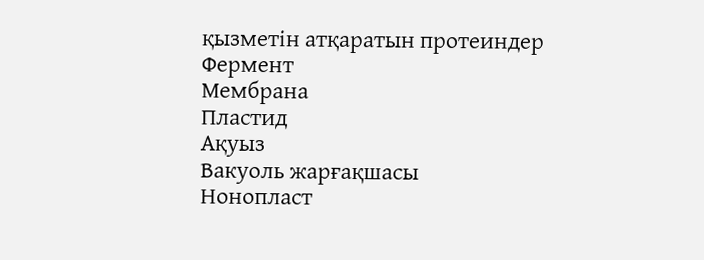қызметін атқаратын протеиндер
Фермент
Мембрана
Пластид
Ақуыз
Вакуоль жарғақшасы
Нонопласт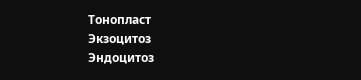Тонопласт
Экзоцитоз
Эндоцитоз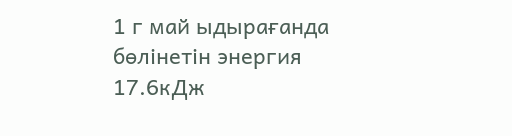1 г май ыдырағанда бөлінетін энергия
17.6кДж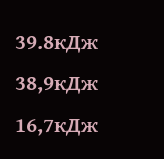39.8кДж
38,9кДж
16,7кДж